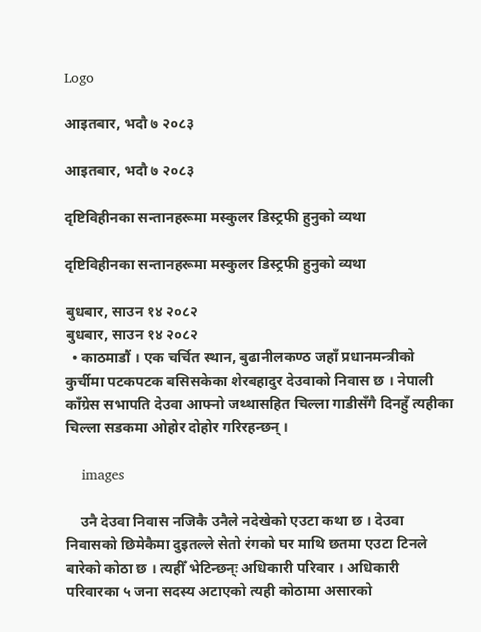Logo

आइतबार, भदौ ७ २०८३

आइतबार, भदौ ७ २०८३

दृष्टिविहीनका सन्तानहरूमा मस्कुलर डिस्ट्रफी हुनुको व्यथा

दृष्टिविहीनका सन्तानहरूमा मस्कुलर डिस्ट्रफी हुनुको व्यथा

बुधबार, साउन १४ २०८२
बुधबार, साउन १४ २०८२
  • काठमाडौं । एक चर्चित स्थान, बुढानीलकण्ठ जहाँ प्रधानमन्त्रीको कुर्चीमा पटकपटक बसिसकेका शेरबहादुर देउवाको निवास छ । नेपाली काँग्रेस सभापति देउवा आफ्नो जथ्थासहित चिल्ला गाडीसँगै दिनहुँ त्यहीका चिल्ला सडकमा ओहोर दोहोर गरिरहन्छन् ।

    images

    उनै देउवा निवास नजिकै उनैले नदेखेको एउटा कथा छ । देउवा निवासको छिमेकैमा दुइतल्ले सेतो रंगको घर माथि छतमा एउटा टिनले बारेको कोठा छ । त्यहीँ भेटिन्छन्ः अधिकारी परिवार । अधिकारी परिवारका ५ जना सदस्य अटाएको त्यही कोठामा असारको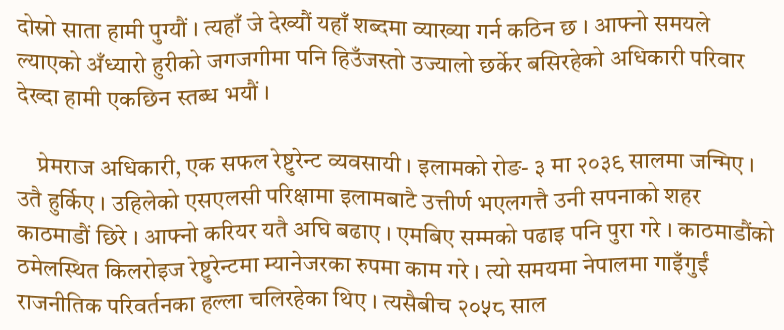दोस्रो साता हामी पुग्यौं । त्यहाँ जे देख्यौं यहाँ शब्दमा व्याख्या गर्न कठिन छ । आफ्नो समयले ल्याएको अँध्यारो हुरीको जगजगीमा पनि हिउँजस्तो उज्यालो छर्केर बसिरहेको अधिकारी परिवार देख्दा हामी एकछिन स्तब्ध भयौं ।

    प्रेमराज अधिकारी, एक सफल रेष्टुरेन्ट व्यवसायी । इलामको रोङ- ३ मा २०३९ सालमा जन्मिए । उतै हुर्किए । उहिलेको एसएलसी परिक्षामा इलामबाटै उत्तीर्ण भएलगत्तै उनी सपनाको शहर काठमाडौं छिरे । आफ्नो करियर यतै अघि बढाए । एमबिए सम्मको पढाइ पनि पुरा गरे । काठमाडौंको ठमेलस्थित किलरोइज रेष्टुरेन्टमा म्यानेजरका रुपमा काम गरे । त्यो समयमा नेपालमा गाइँगुईं राजनीतिक परिवर्तनका हल्ला चलिरहेका थिए । त्यसैबीच २०५८ साल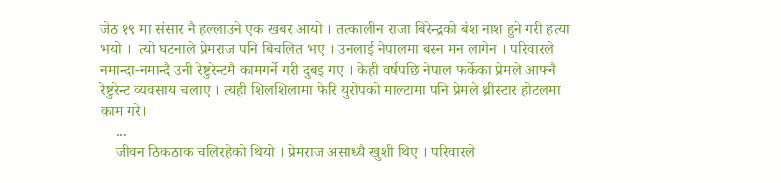जेठ १९ मा संसार नै हल्लाउने एक खबर आयो । तत्कालीन राजा बिरेन्द्रको बंश नाश हुने गरी हत्या भयो ।  त्यो घटनाले प्रेमराज पनि बिचलित भए । उनलाई नेपालमा बस्न मन लागेन । परिवारले नमान्दा-नमान्दै उनी रेष्टुरेन्टमै कामगर्ने गरी दुबइ गए । केही वर्षपछि नेपाल फर्केका प्रेमले आफ्नै रेष्टुरेन्ट व्यवसाय चलाए । त्यही शिलशिलामा फेरि युरोपको माल्टामा पनि प्रेमले थ्रीस्टार होटलमा काम गरे।
    ...
    जीवन ठिकठाक चलिरहेको थियो । प्रेमराज असाध्यै खुशी थिए । परिवारले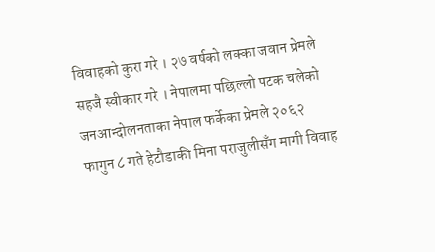विवाहको कुरा गरे । २७ वर्षको लक्का जवान प्रेमले सहजै स्वीकार गरे । नेपालमा पछिल्लो पटक चलेको जनआन्दोलनताका नेपाल फर्केका प्रेमले २०६२ फागुन ८ गते हेटौडाकी मिना पराजुलीसँग मागी विवाह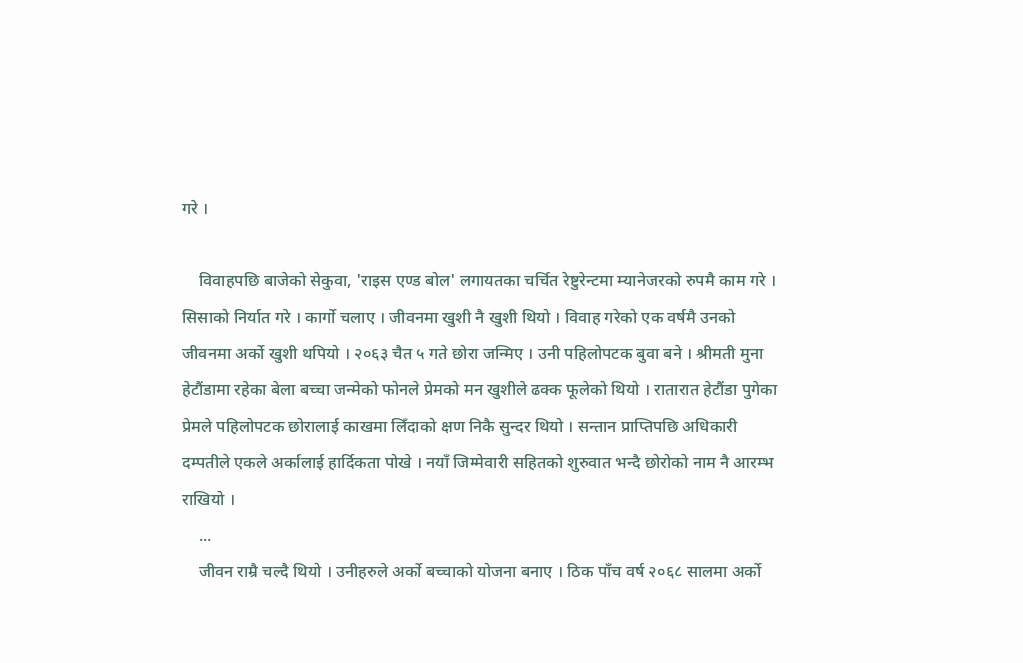गरे ।

    विवाहपछि बाजेको सेकुवा, 'राइस एण्ड बोल' लगायतका चर्चित रेष्टुरेन्टमा म्यानेजरको रुपमै काम गरे । सिसाको निर्यात गरे । कार्गो चलाए । जीवनमा खुशी नै खुशी थियो । विवाह गरेको एक वर्षमै उनको जीवनमा अर्को खुशी थपियो । २०६३ चैत ५ गते छोरा जन्मिए । उनी पहिलोपटक बुवा बने । श्रीमती मुना हेटौंडामा रहेका बेला बच्चा जन्मेको फोनले प्रेमको मन खुशीले ढक्क फूलेको थियो । रातारात हेटौंडा पुगेका प्रेमले पहिलोपटक छोरालाई काखमा लिँदाको क्षण निकै सुन्दर थियो । सन्तान प्राप्तिपछि अधिकारी दम्पतीले एकले अर्कालाई हार्दिकता पोखे । नयाँ जिम्मेवारी सहितको शुरुवात भन्दै छोरोको नाम नै आरम्भ राखियो ।
    ...
    जीवन राम्रै चल्दै थियो । उनीहरुले अर्को बच्चाको योजना बनाए । ठिक पाँच वर्ष २०६८ सालमा अर्को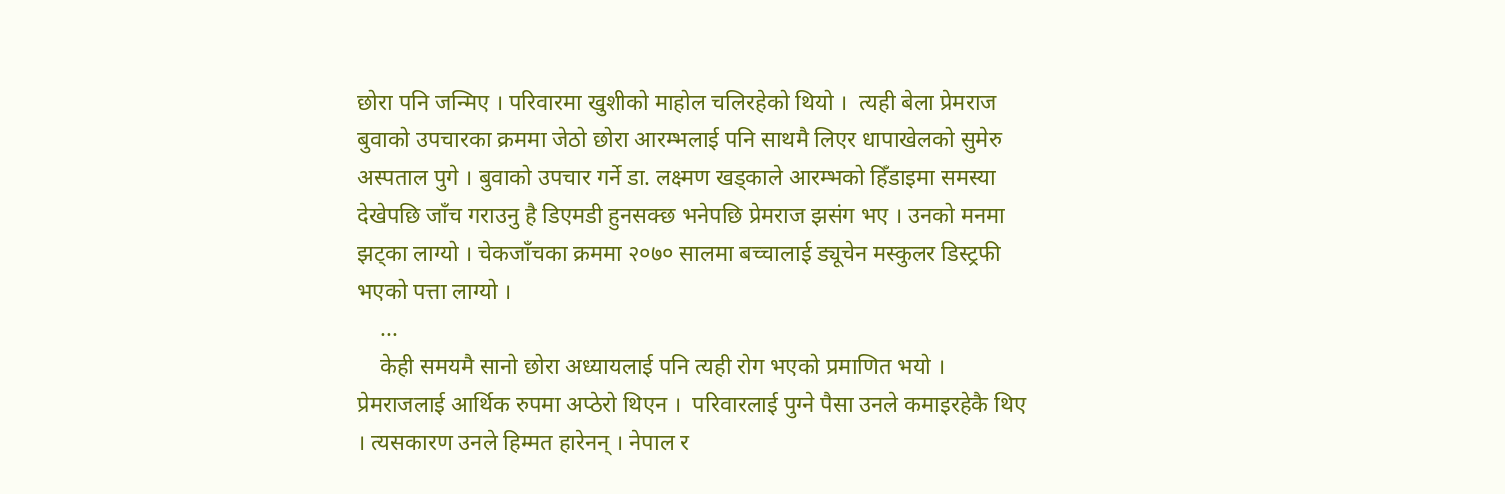छोरा पनि जन्मिए । परिवारमा खुशीको माहोल चलिरहेको थियो ।  त्यही बेला प्रेमराज बुवाको उपचारका क्रममा जेठो छोरा आरम्भलाई पनि साथमै लिएर धापाखेलको सुमेरु अस्पताल पुगे । बुवाको उपचार गर्ने डा. लक्ष्मण खड्काले आरम्भको हिँडाइमा समस्या देखेपछि जाँच गराउनु है डिएमडी हुनसक्छ भनेपछि प्रेमराज झसंग भए । उनको मनमा झट्का लाग्यो । चेकजाँचका क्रममा २०७० सालमा बच्चालाई ड्यूचेन मस्कुलर डिस्ट्रफी भएको पत्ता लाग्यो ।
    ...
    केही समयमै सानो छोरा अध्यायलाई पनि त्यही रोग भएको प्रमाणित भयो । प्रेमराजलाई आर्थिक रुपमा अप्ठेरो थिएन ।  परिवारलाई पुग्ने पैसा उनले कमाइरहेकै थिए । त्यसकारण उनले हिम्मत हारेनन् । नेपाल र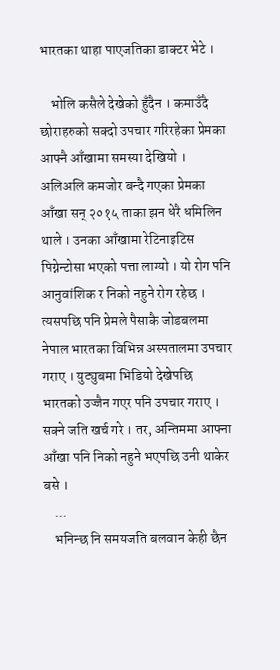भारतका थाहा पाएजतिका डाक्टर भेटे ।

    भोलि कसैले देखेको हुँदैन । कमाउँदै छोराहरुको सक्दो उपचार गरिरहेका प्रेमका आफ्नै आँखामा समस्या देखियो । अलिअलि कमजोर बन्दै गएका प्रेमका आँखा सन् २०१५ ताका झन धेरै धमिलिन थाले । उनका आँखामा रेटिनाइटिस पिग्नेन्टोसा भएको पत्ता लाग्यो । यो रोग पनि आनुवांशिक र निको नहुने रोग रहेछ । त्यसपछि पनि प्रेमले पैसाकै जोडबलमा नेपाल भारतका विभिन्न अस्पतालमा उपचार गराए । युट्युबमा भिडियो देखेपछि भारतको उज्जैन गएर पनि उपचार गराए । सक्ने जति खर्च गरे । तर, अन्तिममा आफ्ना आँखा पनि निको नहुने भएपछि उनी थाकेर बसे ।
    ...
    भनिन्छ नि समयजति बलवान केही छैन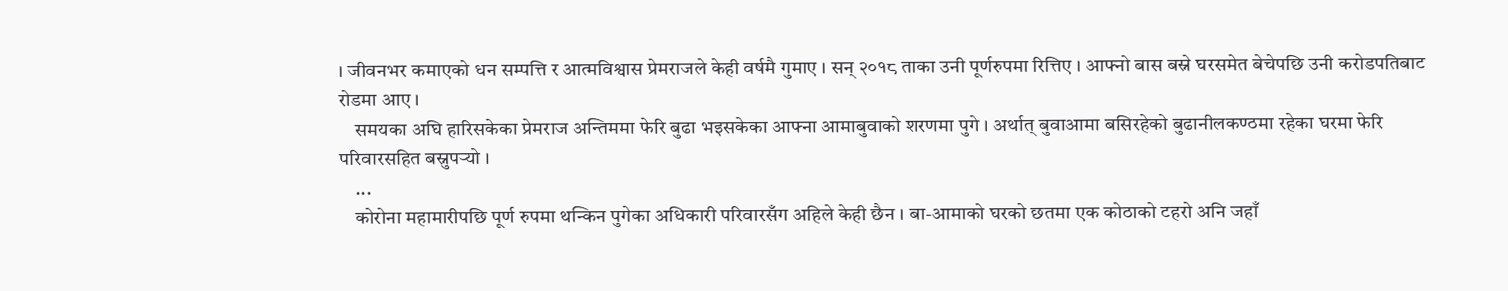। जीवनभर कमाएको धन सम्पत्ति र आत्मविश्वास प्रेमराजले केही वर्षमै गुमाए । सन् २०१८ ताका उनी पूर्णरुपमा रित्तिए । आफ्नो बास बस्ने घरसमेत बेचेपछि उनी करोडपतिबाट रोडमा आए ।
    समयका अघि हारिसकेका प्रेमराज अन्तिममा फेरि बुढा भइसकेका आफ्ना आमाबुवाको शरणमा पुगे । अर्थात् बुवाआमा बसिरहेको बुढानीलकण्ठमा रहेका घरमा फेरि परिवारसहित बस्नुपर्‍यो ।
    ...
    कोरोना महामारीपछि पूर्ण रुपमा थन्किन पुगेका अधिकारी परिवारसँग अहिले केही छैन । बा-आमाको घरको छतमा एक कोठाको टहरो अनि जहाँ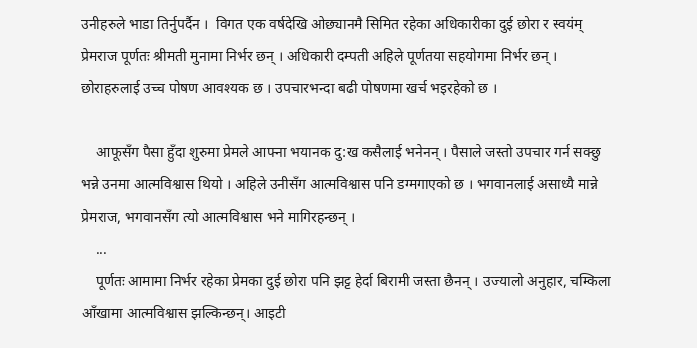उनीहरुले भाडा तिर्नुपर्दैन ।  विगत एक वर्षदेखि ओछ्यानमै सिमित रहेका अधिकारीका दुई छोरा र स्वयंम् प्रेमराज पूर्णतः श्रीमती मुनामा निर्भर छन् । अधिकारी दम्पती अहिले पूर्णतया सहयोगमा निर्भर छन् । छोराहरुलाई उच्च पोषण आवश्यक छ । उपचारभन्दा बढी पोषणमा खर्च भइरहेको छ ।

    आफूसँग पैसा हुँदा शुरुमा प्रेमले आफ्ना भयानक दु:ख कसैलाई भनेनन् । पैसाले जस्तो उपचार गर्न सक्छु भन्ने उनमा आत्मविश्वास थियो । अहिले उनीसँग आत्मविश्वास पनि डग्मगाएको छ । भगवानलाई असाध्यै मान्ने प्रेमराज, भगवानसँग त्यो आत्मविश्वास भने मागिरहन्छन् ।
    ...
    पूर्णतः आमामा निर्भर रहेका प्रेमका दुई छोरा पनि झट्ट हेर्दा बिरामी जस्ता छैनन् । उज्यालो अनुहार, चम्किला आँखामा आत्मविश्वास झल्किन्छन्। आइटी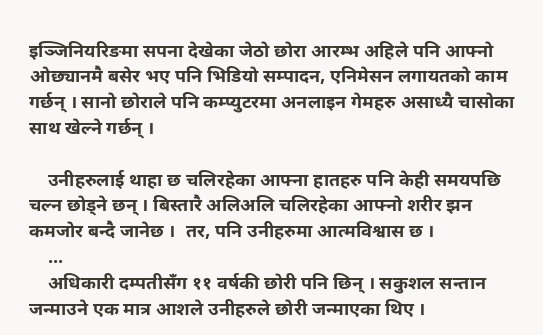इञ्जिनियरिङमा सपना देखेका जेठो छोरा आरम्भ अहिले पनि आफ्नो ओछ्यानमै बसेर भए पनि भिडियो सम्पादन, एनिमेसन लगायतको काम गर्छन् । सानो छोराले पनि कम्प्युटरमा अनलाइन गेमहरु असाध्यै चासोका साथ खेल्ने गर्छन् ।

    उनीहरुलाई थाहा छ चलिरहेका आफ्ना हातहरु पनि केही समयपछि चल्न छोड्ने छन् । बिस्तारै अलिअलि चलिरहेका आफ्नो शरीर झन कमजोर बन्दै जानेछ ।  तर, पनि उनीहरुमा आत्मविश्वास छ ।
    ...
    अधिकारी दम्पतीसँग ११ वर्षकी छोरी पनि छिन् । सकुशल सन्तान जन्माउने एक मात्र आशले उनीहरुले छोरी जन्माएका थिए ।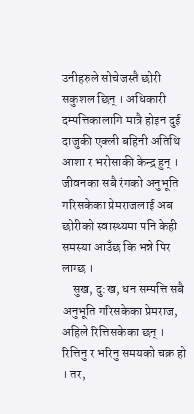उनीहरुले सोचेजस्तै छोरी सकुशल छिन् । अधिकारी दम्पत्तिकालागि मात्रै होइन दुई दाजुकी एक्ली बहिनी अतिथि आशा र भरोसाकी केन्द्र हुन् । जीवनका सबै रंगको अनुभूति गरिसकेका प्रेमराजलाई अब छोरीको स्वास्थ्यमा पनि केही समस्या आउँछ कि भन्ने पिर लाग्छ ।
    सुख, दु:ख, धन सम्पत्ति सबै अनुभूति गरिसकेका प्रेमराज, अहिले रित्तिसकेका छन् । रित्तिनु र भरिनु समयको चक्र हो । तर,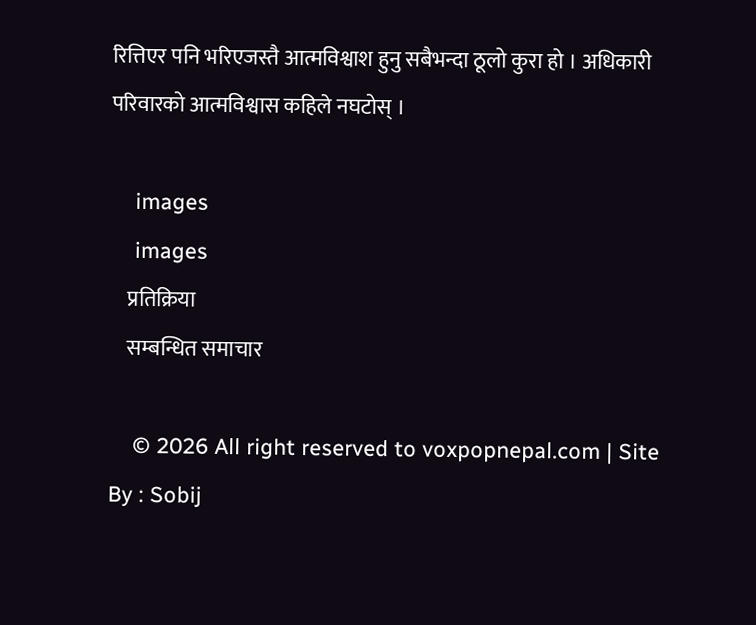रित्तिएर पनि भरिएजस्तै आत्मविश्वाश हुनु सबैभन्दा ठूलो कुरा हो । अधिकारी परिवारको आत्मविश्वास कहिले नघटोस् ।

    images
    images
    प्रतिक्रिया
    सम्बन्धित समाचार

    © 2026 All right reserved to voxpopnepal.com | Site By : Sobij